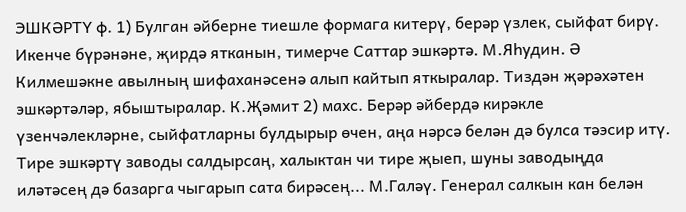ЭШКӘРТҮ ф. 1) Булган әйберне тиешле формага китерү, берәр үзлек, сыйфат бирү. Икенче бүрәнәне, җирдә ятканын, тимерче Саттар эшкәртә. М.Яһудин. Ә Килмешәкне авылның шифаханәсенә алып кайтып яткыралар. Тиздән җәрәхәтен эшкәртәләр, ябыштыралар. К.Җәмит 2) махс. Берәр әйбердә кирәкле үзенчәлекләрне, сыйфатларны булдырыр өчен, аңа нәрсә белән дә булса тәэсир итү. Тире эшкәртү заводы салдырсаң, халыктан чи тире җыеп, шуны заводыңда иләтәсең дә базарга чыгарып сата бирәсең... М.Галәү. Генерал салкын кан белән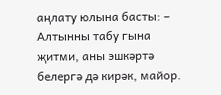аңлату юлына басты: – Алтынны табу гына җитми, аны эшкәртә белергә дә кирәк, майор.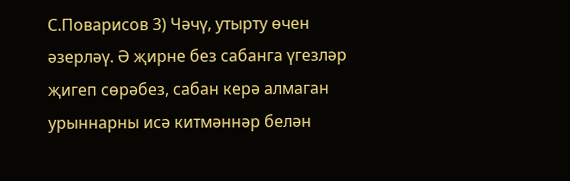С.Поварисов 3) Чәчү, утырту өчен әзерләү. Ә җирне без сабанга үгезләр җигеп сөрәбез, сабан керә алмаган урыннарны исә китмәннәр белән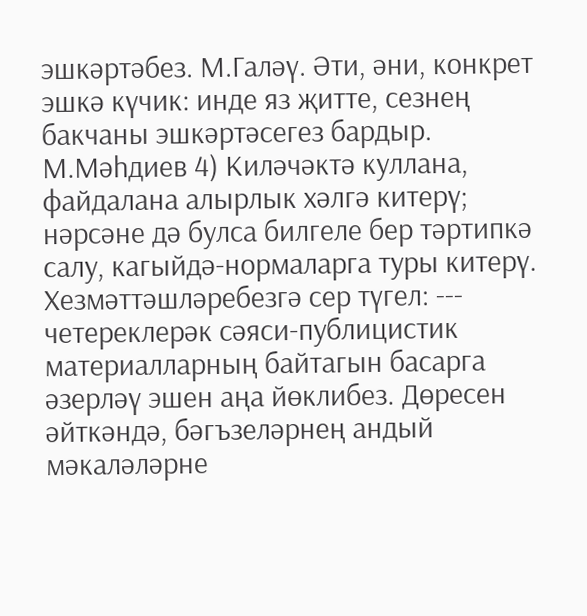эшкәртәбез. М.Галәү. Әти, әни, конкрет эшкә күчик: инде яз җитте, сезнең бакчаны эшкәртәсегез бардыр. М.Мәһдиев 4) Киләчәктә куллана, файдалана алырлык хәлгә китерү; нәрсәне дә булса билгеле бер тәртипкә салу, кагыйдә-нормаларга туры китерү. Хезмәттәшләребезгә сер түгел: --- четереклерәк сәяси-публицистик материалларның байтагын басарга әзерләү эшен аңа йөклибез. Дөресен әйткәндә, бәгъзеләрнең андый мәкаләләрне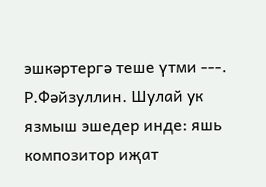эшкәртергә теше үтми ---. Р.Фәйзуллин. Шулай ук язмыш эшедер инде: яшь композитор иҗат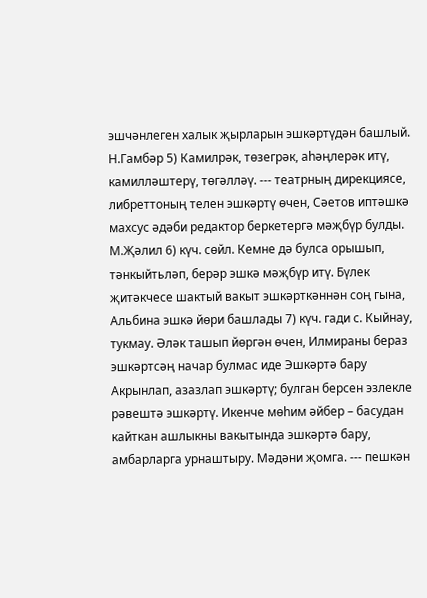эшчәнлеген халык җырларын эшкәртүдән башлый. Н.Гамбәр 5) Камилрәк, төзегрәк, аһәңлерәк итү, камилләштерү, төгәлләү. --- театрның дирекциясе, либреттоның телен эшкәртү өчен, Сәетов иптәшкә махсус әдәби редактор беркетергә мәҗбүр булды. М.Җәлил 6) күч. сөйл. Кемне дә булса орышып, тәнкыйтьләп, берәр эшкә мәҗбүр итү. Бүлек җитәкчесе шактый вакыт эшкәрткәннән соң гына, Альбина эшкә йөри башлады 7) күч. гади с. Кыйнау, тукмау. Әләк ташып йөргән өчен, Илмираны бераз эшкәртсәң начар булмас иде Эшкәртә бару Акрынлап, азазлап эшкәртү; булган берсен эзлекле рәвештә эшкәртү. Икенче мөһим әйбер – басудан кайткан ашлыкны вакытында эшкәртә бару, амбарларга урнаштыру. Мәдәни җомга. --- пешкән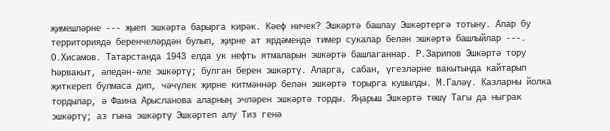җимешләрне --- җыеп эшкәртә барырга кирәк. Кәеф ничек? Эшкәртә башлау Эшкәртергә тотыну. Алар бу территориядә беренчеләрдән булып, җирне ат ярдәмендә тимер сукалар белән эшкәртә башлыйлар ---. О.Хисамов. Татарстанда 1943 елда ук нефть ятмаларын эшкәртә башлаганнар. Р.Зарипов Эшкәртә тору Һәрвакыт, әледән-әле эшкәртү; булган берен эшкәртү. Аларга, сабан, үгезләрне вакытында кайтарып җиткереп булмаса дип, чәчүлек җирне китмәннәр белән эшкәртә торырга кушылды. М.Галәү. Казларны йолка тордылар, ә Фаина Арысланова аларның эчләрен эшкәртә торды. Яңарыш Эшкәртә төшү Тагы да ныграк эшкәртү; аз гына эшкәртү Эшкәртеп алу Тиз генә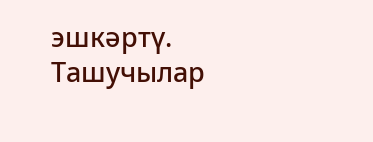эшкәртү. Ташучылар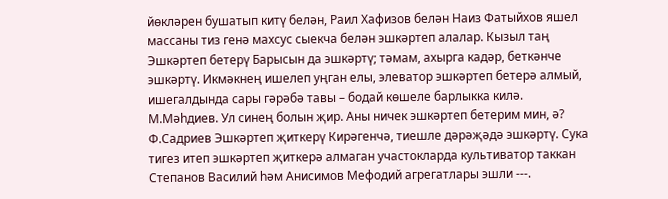йөкләрен бушатып китү белән, Раил Хафизов белән Наиз Фатыйхов яшел массаны тиз генә махсус сыекча белән эшкәртеп алалар. Кызыл таң Эшкәртеп бетерү Барысын да эшкәртү; тәмам, ахырга кадәр, беткәнче эшкәртү. Икмәкнең ишелеп уңган елы, элеватор эшкәртеп бетерә алмый, ишегалдында сары гәрәбә тавы – бодай көшеле барлыкка килә. М.Мәһдиев. Ул синең болын җир. Аны ничек эшкәртеп бетерим мин, ә? Ф.Садриев Эшкәртеп җиткерү Кирәгенчә, тиешле дәрәҗәдә эшкәртү. Сука тигез итеп эшкәртеп җиткерә алмаган участокларда культиватор таккан Степанов Василий һәм Анисимов Мефодий агрегатлары эшли ---.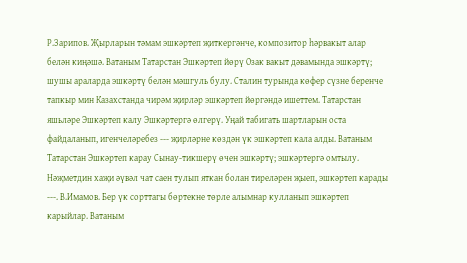Р.Зарипов. Җырларын тәмам эшкәртеп җиткергәнче, композитор һәрвакыт алар белән киңәшә. Ватаным Татарстан Эшкәртеп йөрү Озак вакыт дәвамында эшкәртү; шушы араларда эшкәртү белән мәшгуль булу. Сталин турында көфер сүзне беренче тапкыр мин Казахстанда чирәм җирләр эшкәртеп йөргәндә ишеттем. Татарстан яшьләре Эшкәртеп калу Эшкәртергә өлгерү. Уңай табигать шартларын оста файдаланып, игенчеләребез --- җирләрне көздән үк эшкәртеп кала алды. Ватаным Татарстан Эшкәртеп карау Сынау-тикшерү өчен эшкәртү; эшкәртергә омтылу. Нәҗметдин хаҗи әүвәл чат саен тулып яткан болан тиреләрен җыеп, эшкәртеп карады ---. В.Имамов. Бер үк сорттагы бөртекне төрле алымнар кулланып эшкәртеп карыйлар. Ватаным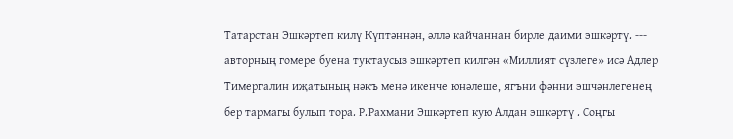Татарстан Эшкәртеп килү Күптәннән, әллә кайчаннан бирле даими эшкәртү. --- авторның гомере буена туктаусыз эшкәртеп килгән «Миллият сүзлеге» исә Адлер Тимергалин иҗатының нәкъ менә икенче юнәлеше, ягъни фәнни эшчәнлегенең бер тармагы булып тора. Р.Рахмани Эшкәртеп кую Алдан эшкәртү . Соңгы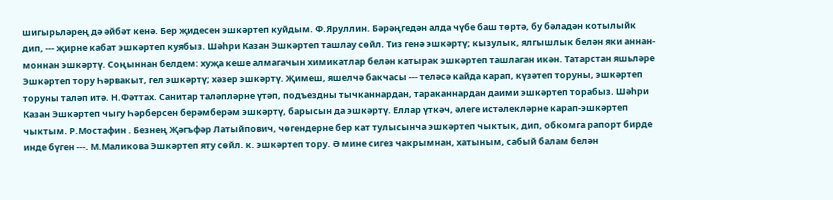шигырьләрең дә әйбәт кенә. Бер җидесен эшкәртеп куйдым. Ф.Яруллин. Бәрәңгедән алда чүбе баш төртә, бу бәладән котылыйк дип, --- җирне кабат эшкәртеп куябыз. Шәһри Казан Эшкәртеп ташлау сөйл. Тиз генә эшкәртү; кызулык, ялгышлык белән яки аннан-моннан эшкәртү. Соңыннан белдем: хуҗа кеше алмагачын химикатлар белән катырак эшкәртеп ташлаган икән. Татарстан яшьләре Эшкәртеп тору Һәрвакыт, гел эшкәртү; хәзер эшкәртү. Җимеш, яшелчә бакчасы --- теләсә кайда карап, күзәтеп торуны, эшкәртеп торуны таләп итә. Н.Фәттах. Санитар таләпләрне үтәп, подъездны тычканнардан, тараканнардан даими эшкәртеп торабыз. Шәһри Казан Эшкәртеп чыгу Һәрберсен берәмберәм эшкәртү, барысын да эшкәртү. Еллар үткәч, әлеге истәлекләрне карап-эшкәртеп чыктым. Р.Мостафин . Безнең Җәгъфәр Латыйпович, чөгендерне бер кат тулысынча эшкәртеп чыктык, дип, обкомга рапорт бирде инде бүген ---. М.Маликова Эшкәртеп яту сөйл. к. эшкәртеп тору. Ә мине сигез чакрымнан, хатыным, сабый балам белән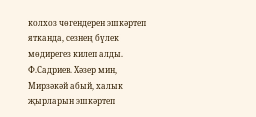колхоз чөгендерен эшкәртеп ятканда, сезнең бүлек мөдирегез килеп алды. Ф.Садриев. Хәзер мин, Мирзәкәй абый, халык җырларын эшкәртеп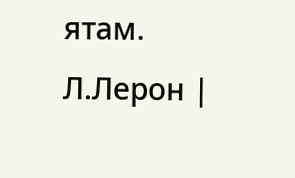ятам. Л.Лерон |